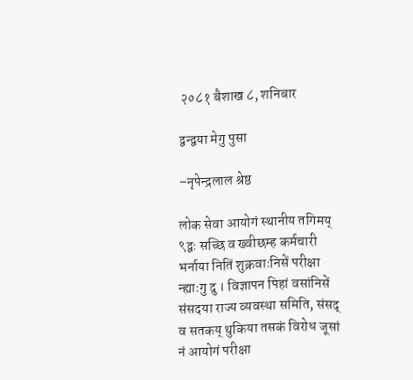२०८१ बैशाख ८, शनिबार

द्वन्द्वया मेगु पुसा

–नृपेन्द्रलाल श्रेष्ठ

लोक सेवा आयोगं स्थानीय तगिमय् ९द्वः सच्छि व ख्वीछम्ह कर्मचारी भर्नाया नितिं शुक्रवाःनिसें परीक्षा न्ह्याःगु दु । विज्ञापन पिहां वसांनिसें संसदया राज्य व्यवस्था समिति, संसद् व सतकय् थुकिया तसकं विरोध जूसां नं आयोगं परीक्षा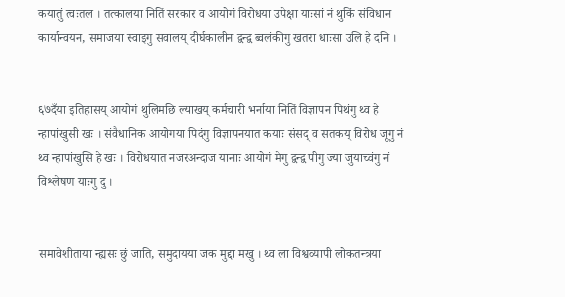कयातुं त्वःतल । तत्कालया नितिं सरकार व आयोगं विरोधया उपेक्षा याःसां नं थुकिं संविधान कार्यान्वयन, समाजया स्वाइगु सवालय् दीर्घकालीन द्वन्द्व ब्वलंकीगु खतरा धाःसा उलि हे दनि ।


६७दँया इतिहासय् आयोगं थुलिमछि ल्याखय् कर्मचारी भर्नाया नितिं विज्ञापन पिथंगु थ्व हे न्हापांखुसी खः । संवैधानिक आयोगया पिदंगु विज्ञापनयात कयाः संसद् व सतकय् विरोध जूगु नं
थ्व न्हापांखुसि हे खः । विरोधयात नजरअन्दाज यानाः आयोगं मेगु द्वन्द्व पीगु ज्या जुयाच्वंगु नं विश्लेषण याःगु दु ।


समावेशीताया न्ह्यसः छुं जाति, समुदायया जक मुद्दा मखु । थ्व ला विश्वव्यापी लोकतन्त्रया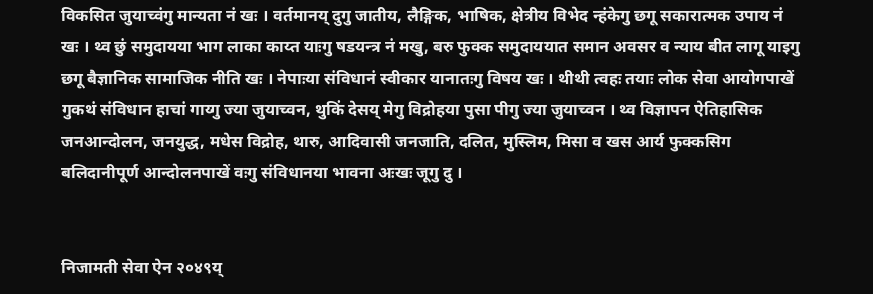विकसित जुयाच्वंगु मान्यता नं खः । वर्तमानय् दुगु जातीय, लैङ्गिक, भाषिक, क्षेत्रीय विभेद न्हंकेगु छगू सकारात्मक उपाय नं खः । थ्व छुं समुदायया भाग लाका काय्त याःगु षडयन्त्र नं मखु, बरु फुक्क समुदाययात समान अवसर व न्याय बीत लागू याइगु छगू बैज्ञानिक सामाजिक नीति खः । नेपाःया संविधानं स्वीकार यानातःगु विषय खः । थीथी त्वहः तयाः लोक सेवा आयोगपाखें गुकथं संविधान हाचां गाय्गु ज्या जुयाच्वन, थुकिं देसय् मेगु विद्रोहया पुसा पीगु ज्या जुयाच्वन । थ्व विज्ञापन ऐतिहासिक जनआन्दोलन, जनयुद्ध, मधेस विद्रोह, थारु, आदिवासी जनजाति, दलित, मुस्लिम, मिसा व खस आर्य फुक्कसिग बलिदानीपूर्ण आन्दोलनपाखें वःगु संविधानया भावना अःखः जूगु दु ।


निजामती सेवा ऐन २०४९य्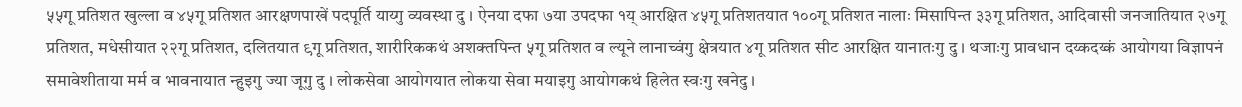५५गू प्रतिशत खुल्ला व ४५गू प्रतिशत आरक्षणपाखें पदपूर्ति याय्गु व्यवस्था दु । ऐनया दफा ७या उपदफा १य् आरक्षित ४५गू प्रतिशतयात १००गू प्रतिशत नालाः मिसापिन्त ३३गू प्रतिशत, आदिवासी जनजातियात २७गू प्रतिशत, मधेसीयात २२गू प्रतिशत, दलितयात ९गू प्रतिशत, शारीरिककथं अशक्तपिन्त ५गू प्रतिशत व ल्यूने लानाच्वंगु क्षेत्रयात ४गू प्रतिशत सीट आरक्षित यानातःगु दु । थजाःगु प्रावधान दय्कदय्कं आयोगया विज्ञापनं समावेशीताया मर्म व भावनायात न्हुइगु ज्या जूगु दु । लोकसेवा आयोगयात लोकया सेवा मयाइगु आयोगकथं हिलेत स्वःगु खनेदु ।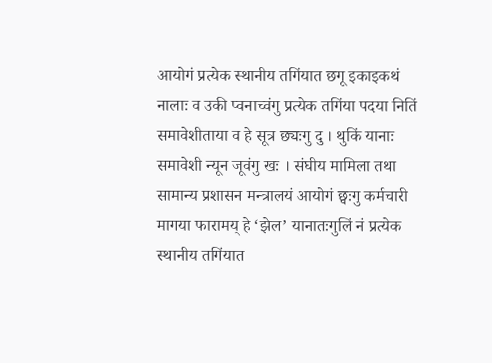आयोगं प्रत्येक स्थानीय तगिंयात छगू इकाइकथं नालाः व उकी प्वनाच्वंगु प्रत्येक तगिंया पदया नितिं समावेशीताया व हे सूत्र छ्यःगु दु । थुकिं यानाः समावेशी न्यून जूवंगु खः । संघीय मामिला तथा सामान्य प्रशासन मन्त्रालयं आयोगं छ्वःगु कर्मचारी मागया फारामय् हे ‘झेल’ यानातःगुलिं नं प्रत्येक स्थानीय तगिंयात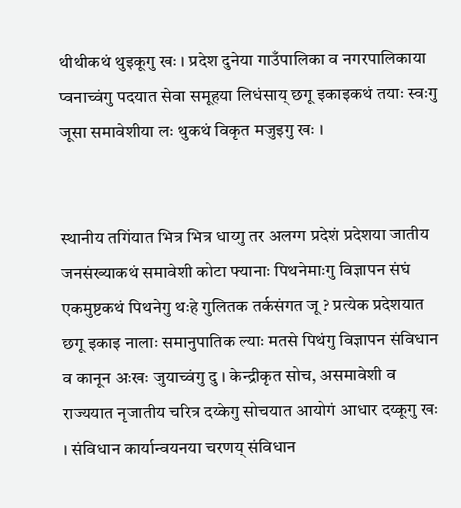थीथीकथं थुइकूगु खः । प्रदेश दुनेया गाउँपालिका व नगरपालिकाया प्वनाच्वंगु पदयात सेवा समूहया लिधंसाय् छगू इकाइकथं तयाः स्वःगु जूसा समावेशीया लः थुकथं विकृत मजुइगु खः ।


स्थानीय तगिंयात भित्र भित्र धाय्गु तर अलग्ग प्रदेशं प्रदेशया जातीय जनसंख्याकथं समावेशी कोटा फ्यानाः पिथनेमाःगु विज्ञापन संघं एकमुष्टकथं पिथनेगु थःहे गुलितक तर्कसंगत जू ? प्रत्येक प्रदेशयात छगू इकाइ नालाः समानुपातिक ल्याः मतसे पिथंगु विज्ञापन संविधान व कानून अःखः जुयाच्वंगु दु । केन्द्रीकृत सोच, असमावेशी व राज्ययात नृजातीय चरित्र दय्केगु सोचयात आयोगं आधार दय्कूगु खः । संविधान कार्यान्वयनया चरणय् संविधान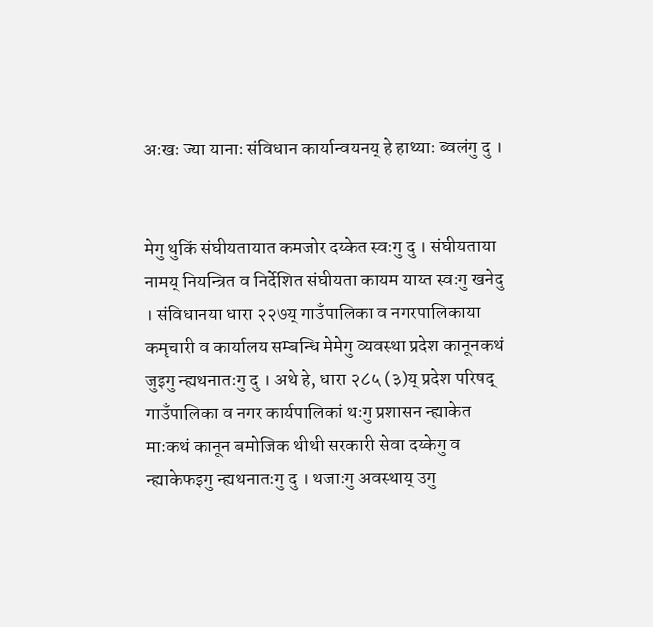अःखः ज्या यानाः संविधान कार्यान्वयनय् हे हाथ्याः ब्वलंगु दु ।


मेगु थुकिं संघीयतायात कमजोर दय्केत स्वःगु दु । संघीयताया नामय् नियन्त्रित व निर्देशित संघीयता कायम याय्त स्वःगु खनेदु । संविधानया धारा २२७य् गाउँपालिका व नगरपालिकाया कमृचारी व कार्यालय सम्बन्धि मेमेगु व्यवस्था प्रदेश कानूनकथं जुइगु न्ह्यथनातःगु दु । अथे हे, धारा २८५ (३)य् प्रदेश परिषद् गाउँपालिका व नगर कार्यपालिकां थःगु प्रशासन न्ह्याकेत
माःकथं कानून बमोजिक थीथी सरकारी सेवा दय्केगु व न्ह्याकेफइगु न्ह्यथनातःगु दु । थजाःगु अवस्थाय् उगु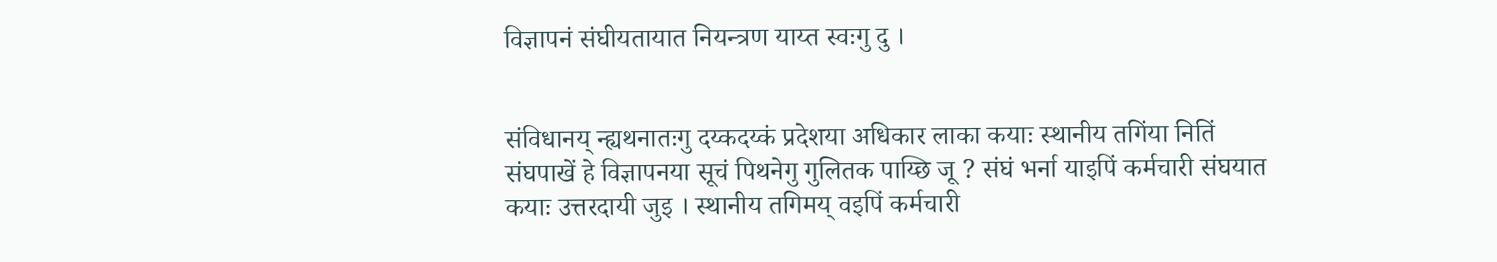विज्ञापनं संघीयतायात नियन्त्रण याय्त स्वःगु दु ।


संविधानय् न्ह्यथनातःगु दय्कदय्कं प्रदेशया अधिकार लाका कयाः स्थानीय तगिंया नितिं संघपाखें हे विज्ञापनया सूचं पिथनेगु गुलितक पाय्छि जू ? संघं भर्ना याइपिं कर्मचारी संघयात कयाः उत्तरदायी जुइ । स्थानीय तगिमय् वइपिं कर्मचारी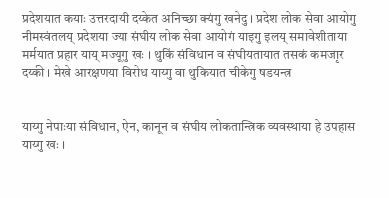प्रदेशयात कयाः उत्तरदायी दय्केत अनिच्छा क्यंगु खनेदु । प्रदेश लोक सेवा आयोगु नीमस्वंतलय् प्रदेशया ज्या संघीय लोक सेवा आयोगं याइगु इलय् समावेशीताया मर्मयात प्रहार याय् मज्यूगु खः । थुकिं संविधान व संघीयतायात तसकं कमजाृर दय्की । मेखे आरक्षणया विरोध याय्गु वा थुकियात चीकेगु षडयन्त्र


याय्गु नेपाःया संविधान, ऐन, कानून व संघीय लोकतान्त्रिक व्यवस्थाया हे उपहास याय्गु खः ।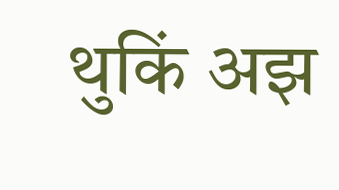थुकिं अझ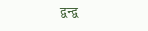द्वन्द्व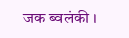जक ब्वलंकी ।